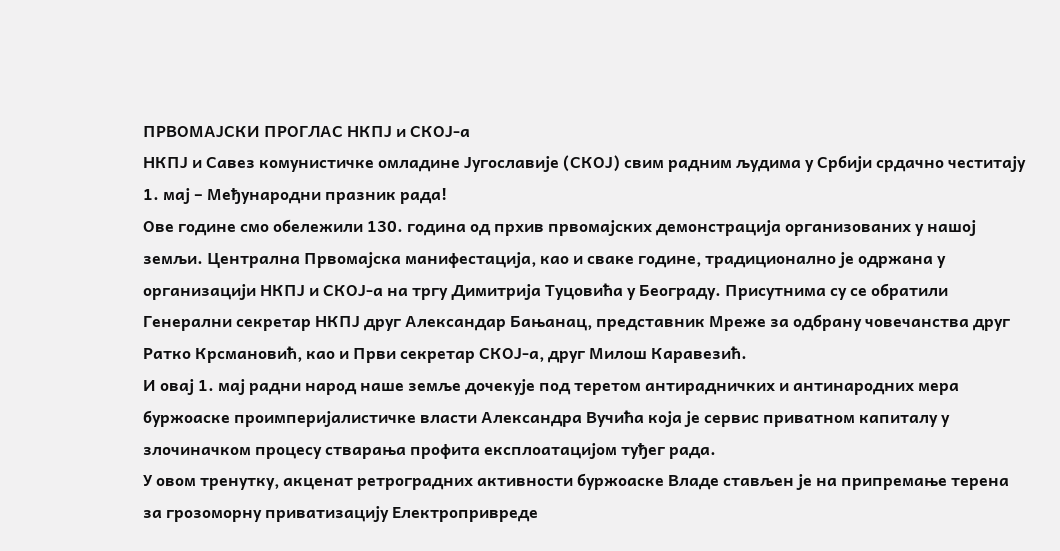ПРВОМАЈСКИ ПРОГЛАС НКПЈ и СКОЈ-а
НКПЈ и Савез комунистичке омладине Југославије (СКОЈ) свим радним људима у Србији срдачно честитају 1. мај – Међународни празник рада!
Ове године смо обележили 130. година од прхив првомајских демонстрација организованих у нашој земљи. Централна Првомајска манифестација, као и сваке године, традиционално је одржана у организацији НКПЈ и СКОЈ-а на тргу Димитрија Туцовића у Београду. Присутнима су се обратили Генерални секретар НКПЈ друг Александар Бањанац, представник Мреже за одбрану човечанства друг Ратко Крсмановић, као и Први секретар СКОЈ-а, друг Милош Каравезић.
И овај 1. мај радни народ наше земље дочекује под теретом антирадничких и антинародних мера буржоаске проимперијалистичке власти Александра Вучића која је сервис приватном капиталу у злочиначком процесу стварања профита експлоатацијом туђег рада.
У овом тренутку, акценат ретроградних активности буржоаске Владе стављен је на припремање терена за грозоморну приватизацију Електропривреде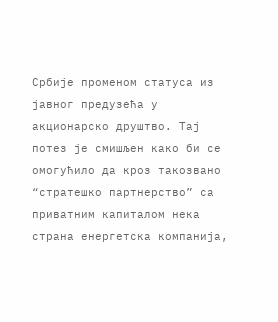Србије променом статуса из јавног предузећа у акционарско друштво. Тај потез је смишљен како би се омогућило да кроз такозвано “стратешко партнерство” са приватним капиталом нека страна енергетска компанија,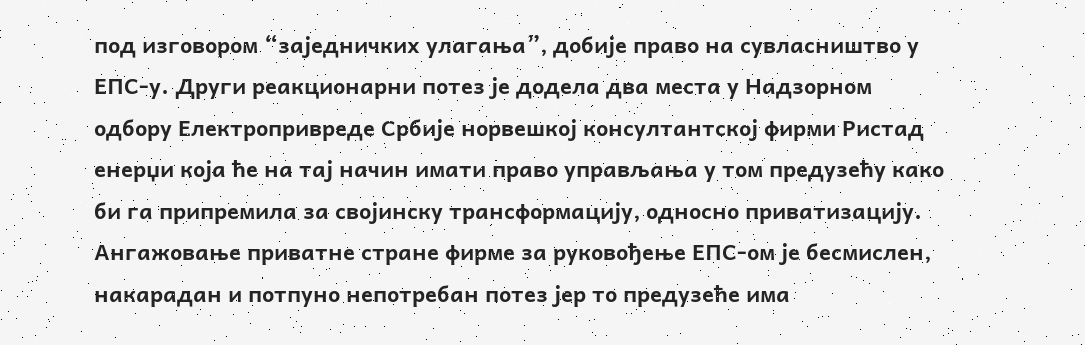под изговором “заједничких улагања”, добије право на сувласништво у ЕПС-у. Други реакционарни потез је додела два места у Надзорном одбору Електропривреде Србије норвешкој консултантској фирми Ристад енерџи која ће на тај начин имати право управљања у том предузећу како би га припремила за својинску трансформацију, односно приватизацију.
Ангажовање приватне стране фирме за руковођење ЕПС-ом је бесмислен, накарадан и потпуно непотребан потез јер то предузеће има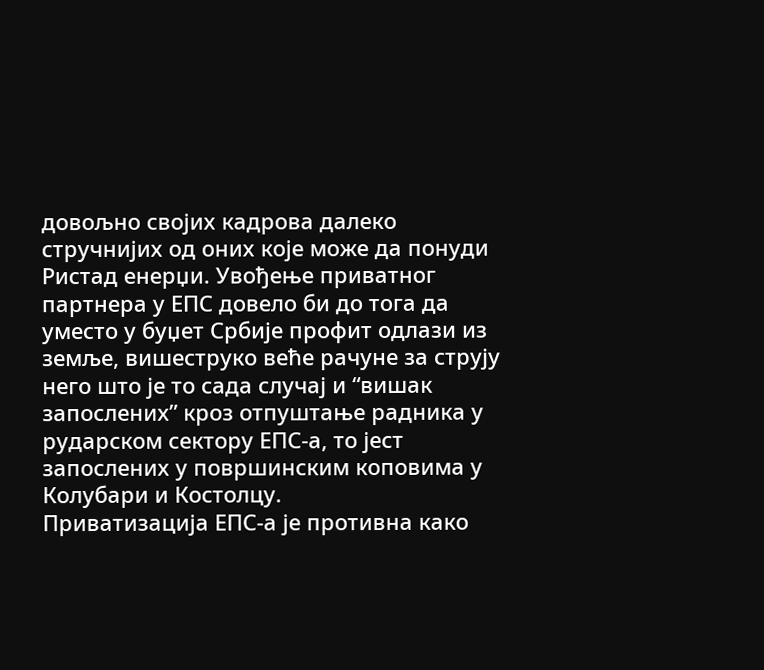довољно својих кадрова далеко стручнијих од оних које може да понуди Ристад енерџи. Увођење приватног партнера у ЕПС довело би до тога да уместо у буџет Србије профит одлази из земље, вишеструко веће рачуне за струју него што је то сада случај и “вишак запослених” кроз отпуштање радника у рударском сектору ЕПС-а, то јест запослених у површинским коповима у Колубари и Костолцу.
Приватизација ЕПС-а је противна како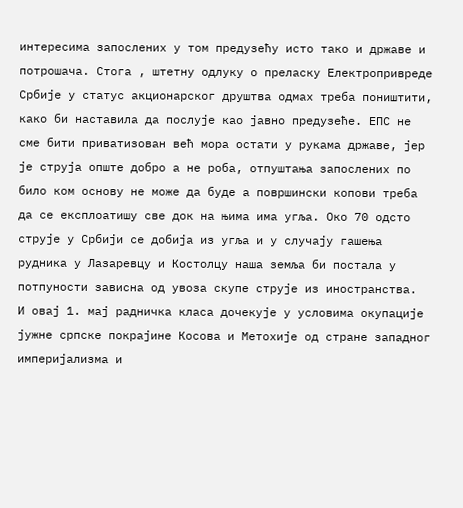интересима запослених у том предузећу исто тако и државе и потрошача. Стога , штетну одлуку о преласку Електропривреде Србије у статус акционарског друштва одмах треба поништити, како би наставила да послује као јавно предузеће. ЕПС не сме бити приватизован већ мора остати у рукама државе, јер је струја опште добро а не роба, отпуштања запослених по било ком основу не може да буде а површински копови треба да се експлоатишу све док на њима има угља. Око 70 одсто струје у Србији се добија из угља и у случају гашења рудника у Лазаревцу и Костолцу наша земља би постала у потпуности зависна од увоза скупе струје из иностранства.
И овај 1. мај радничка класа дочекује у условима окупације јужне српске покрајине Косова и Метохије од стране западног империјализма и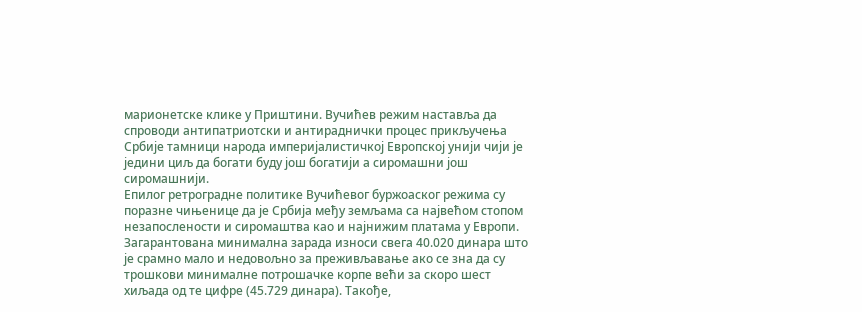марионетске клике у Приштини. Вучићев режим наставља да спроводи антипатриотски и антираднички процес прикључења Србије тамници народа империјалистичкој Европској унији чији је једини циљ да богати буду још богатији а сиромашни још сиромашнији.
Епилог ретроградне политике Вучићевог буржоаског режима су поразне чињенице да је Србија међу земљама са највећом стопом незапослености и сиромаштва као и најнижим платама у Европи. Загарантована минимална зарада износи свега 40.020 динара што је срамно мало и недовољно за преживљавање ако се зна да су трошкови минималне потрошачке корпе већи за скоро шест хиљада од те цифре (45.729 динара). Такође,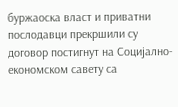буржаоска власт и приватни послодавци прекршили су договор постигнут на Социјално-економском савету са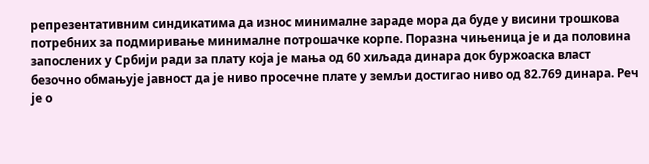репрезентативним синдикатима да износ минималне зараде мора да буде у висини трошкова потребних за подмиривање минималне потрошачке корпе. Поразна чињеница је и да половина запослених у Србији ради за плату која је мања од 60 хиљада динара док буржоаска власт безочно обмањује јавност да је ниво просечне плате у земљи достигао ниво од 82.769 динара. Реч је о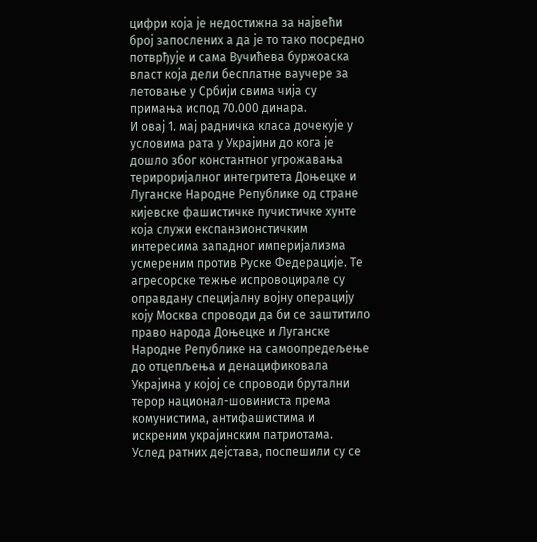цифри која је недостижна за највећи број запослених а да је то тако посредно потврђује и сама Вучићева буржоаска власт која дели бесплатне ваучере за летовање у Србији свима чија су примања испод 70.000 динара.
И овај 1. мај радничка класа дочекује у условима рата у Украјини до кога је дошло због константног угрожавања терироријалног интегритета Доњецке и Луганске Народне Републике од стране кијевске фашистичке пучистичке хунте која служи експанзионстичким интересима западног империјализма усмереним против Руске Федерације. Те агресорске тежње испровоцирале су оправдану специјалну војну операцију коју Москва спроводи да би се заштитило право народа Доњецке и Луганске Народне Републике на самоопредељење до отцепљења и денацификовала Украјина у којој се спроводи брутални терор национал-шовиниста према комунистима, антифашистима и искреним украјинским патриотама.
Услед ратних дејстава, поспешили су се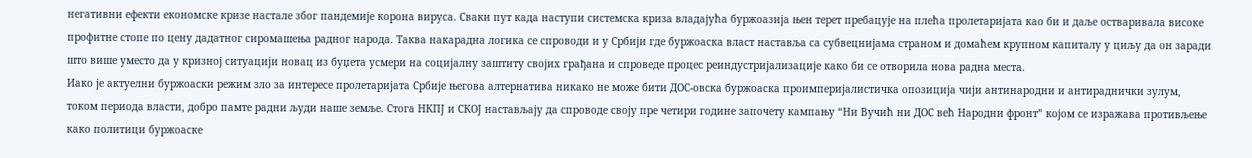негативни ефекти економске кризе настале због пандемије корона вируса. Сваки пут када наступи системска криза владајућа буржоазија њен терет пребацује на плећа пролетаријата као би и даље остваривала високе профитне стопе по цену дадатног сиромашења радног народа. Таква накарадна логика се спроводи и у Србији где буржоаска власт наставља са субвецнијама страном и домаћем крупном капиталу у циљу да он заради што више уместо да у кризној ситуацији новац из буџета усмери на социјалну заштиту својих грађана и спроведе процес реиндустријализације како би се отворила нова радна места.
Иако је актуелни буржоаски режим зло за интересе пролетаријата Србије његова алтернатива никако не може бити ДОС-овска буржоаска проимперијалистичка опозиција чији антинародни и антираднички зулум, током периода власти, добро памте радни људи наше земље. Стога НКПЈ и СКОЈ настављају да спроводе своју пре четири године започету кампању “Ни Вучић ни ДОС већ Народни фронт” којом се изражава противљење како политици буржоаске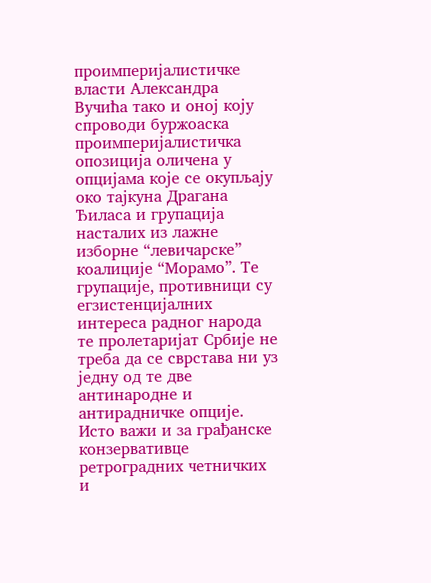проимперијалистичке власти Александра Вучића тако и оној коју спроводи буржоаска проимперијалистичка опозиција оличена у опцијама које се окупљају око тајкуна Драгана Ђиласа и групација насталих из лажне изборне “левичарске” коалиције “Морамо”. Те групације, противници су егзистенцијалних интереса радног народа те пролетаријат Србије не треба да се сврстава ни уз једну од те две антинародне и антирадничке опције. Исто важи и за грађанске конзервативце ретроградних четничких и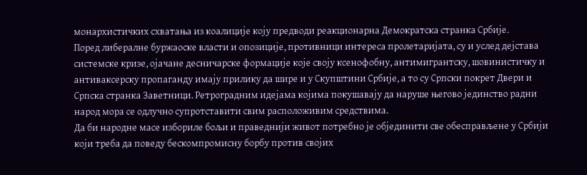монархистичких схватања из коалиције коју предводи реакционарна Демократска странка Србије.
Поред либералне буржаоске власти и опозиције, противници интереса пролетаријата, су и услед дејстава системске кризе, ојачане десничарске формације које своју ксенофобну, антимигрантску, шовинистичку и антиваксерску пропаганду имају прилику да шире и у Скупштини Србије, а то су Српски покрет Двери и Српска странка Заветници. Ретроградним идејама којима покушавају да наруше његово јединство радни народ мора се одлучно супротставити свим расположивим средствима.
Да би народне масе избориле бољи и праведнији живот потребно је објединити све обесправљене у Србији који треба да поведу бескомпромисну борбу против својих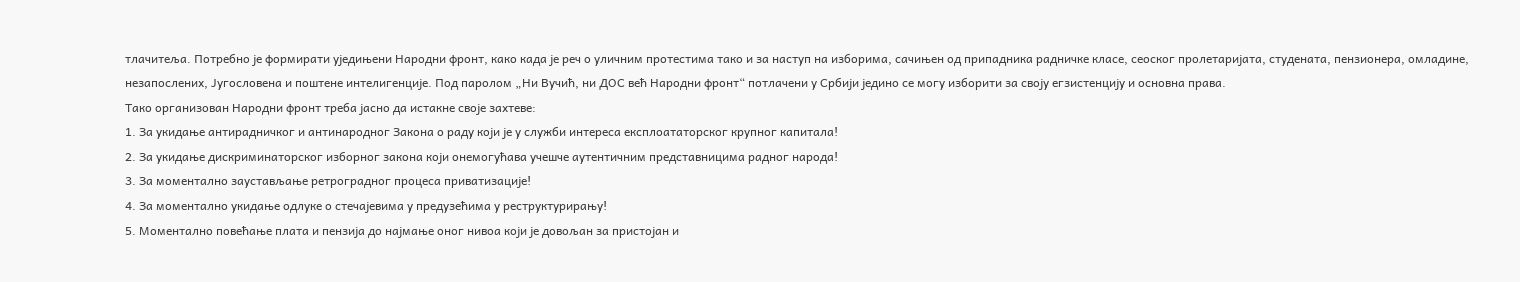тлачитеља. Потребно је формирати уједињени Народни фронт, како када је реч о уличним протестима тако и за наступ на изборима, сачињен од припадника радничке класе, сеоског пролетаријата, студената, пензионера, омладине, незапослених, Југословена и поштене интелигенције. Под паролом „Ни Вучић, ни ДОС већ Народни фронт“ потлачени у Србији једино се могу изборити за своју егзистенцију и основна права.
Тако организован Народни фронт треба јасно да истакне своје захтеве:
1. За укидање антирадничког и антинародног Закона о раду који је у служби интереса експлоататорског крупног капитала!
2. За укидање дискриминаторског изборног закона који онемогућава учешче аутентичним представницима радног народа!
3. За моментално заустављање ретроградног процеса приватизације!
4. За моментално укидање одлуке о стечајевима у предузећима у реструктурирању!
5. Моментално повећање плата и пензија до најмање оног нивоа који је довољан за пристојан и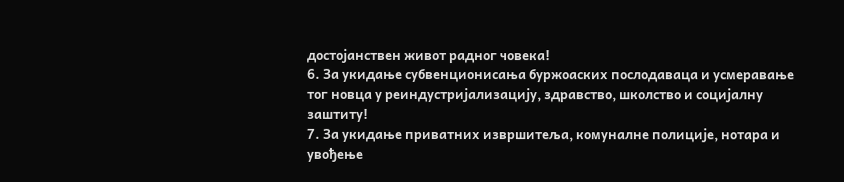достојанствен живот радног човека!
6. За укидање субвенционисања буржоаских послодаваца и усмеравање тог новца у реиндустријализацију, здравство, школство и социјалну заштиту!
7. За укидање приватних извршитеља, комуналне полиције, нотара и увођење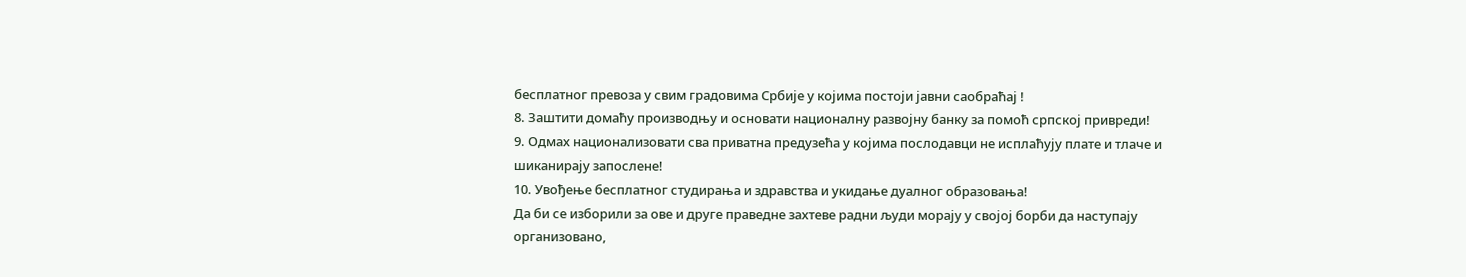бесплатног превоза у свим градовима Србије у којима постоји јавни саобраћај !
8. Заштити домаћу производњу и основати националну развојну банку за помоћ српској привреди!
9. Одмах национализовати сва приватна предузећа у којима послодавци не исплаћују плате и тлаче и шиканирају запослене!
10. Увођење бесплатног студирања и здравства и укидање дуалног образовања!
Да би се изборили за ове и друге праведне захтеве радни људи морају у својој борби да наступају организовано,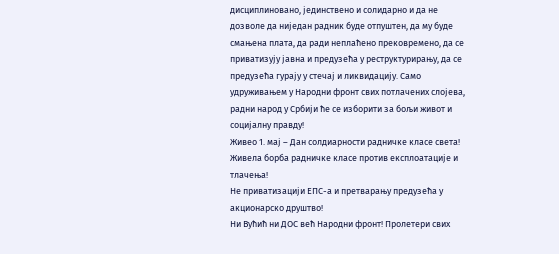дисциплиновано, јединствено и солидарно и да не дозволе да ниједан радник буде отпуштен, да му буде смањена плата, да ради неплаћено прековремено, да се приватизују јавна и предузећа у реструктурирању, да се предузећа гурају у стечај и ликвидацију. Само удруживањем у Народни фронт свих потлачених слојева, радни народ у Србији ће се изборити за бољи живот и социјалну правду!
Живео 1. мај – Дан солдиарности радничке класе света!
Живела борба радничке класе против експлоатације и тлачења!
Не приватизацији ЕПС-а и претварању предузећа у акционарско друштво!
Ни Вућић ни ДОС већ Народни фронт! Пролетери свих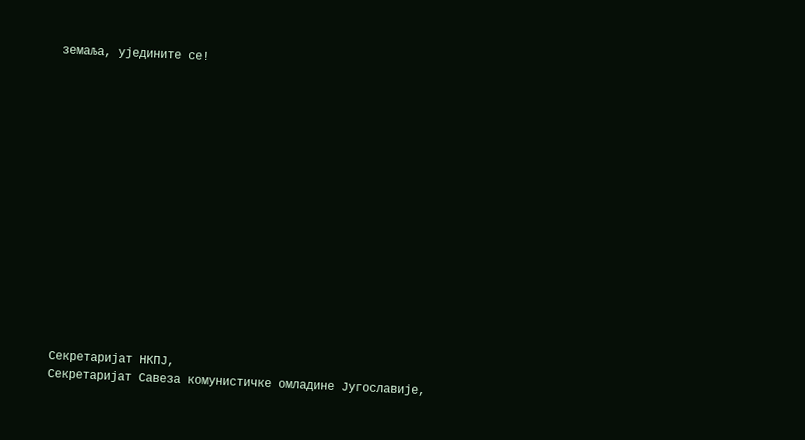земаља, уједините се!
















Секретаријат НКПЈ,
Секретаријат Савеза комунистичке омладине Југославије,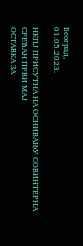Београд,
01.05.2023.

НКПЈ ПРИСУТНА НА ОСНИВАЊУ СОВИНТЕРНА
СРЕЋАН ПРВИ МАЈ
ОСТАВКА ЗА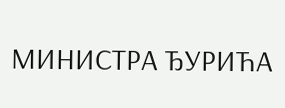МИНИСТРА ЂУРИЋА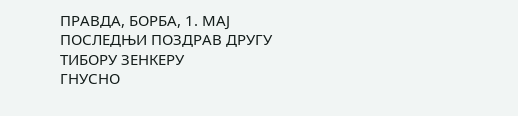ПРАВДА, БОРБА, 1. МАЈ
ПОСЛЕДЊИ ПОЗДРАВ ДРУГУ ТИБОРУ ЗЕНКЕРУ
ГНУСНО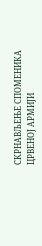СКРНАВЉЕЊЕ СПОМЕНИКА ЦРВЕНОЈ АРМИЈИ